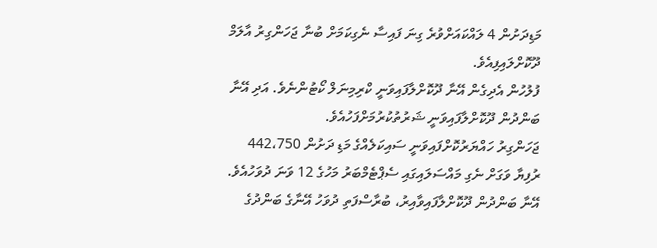މަޑިދަށުން 4 ލައްކައަށްވުރެ ގިނަ ފައިސާ ނެގިކަމަށް ބުނާ ޖަހަންގިރު އާލަމް ދޫކޮށްލައިފިއެވެ.
ފުލުހުން އެދިގެން އޭނާ ދޫކޮށްލާފައިވަނީ ކްރިމިނަލް ކޯޓުންނެވެ. އަދި އޭނާ ބަންދުން ދޫކޮށްލާފައިވަނީ ޝަރުތުކުރުމަށްފަހުއެވެ.
ޖަހަންގިރު ހައްޔަރުކޮށްފައިވަނީ ސައިކަލެއްގެ މަޑި ދަށުން 442،750 ރުފިޔާ ވަގަށް ނެގި މައްސަލައިގައި ސެޕްޓެމްބަރު މަހުގެ 12 ވަނަ ދުވަހުއެވެ.
އޭނާ ބަންދުން ދޫކޮށްލާފައިވާއިރު، ބުރާސްފަތި ދުވަހު އޭނާގެ ބަންދުގެ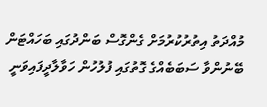މުއްދަތު އިތުރުކުރުމަށް ގެންގޮސް ބަންދުގައި ބަހައްޓަން ބޭނުންވާ ސަބަބެއްގެ ގޮތުގައި ފުލުހުން ހަވާލާދީފައިވަނީ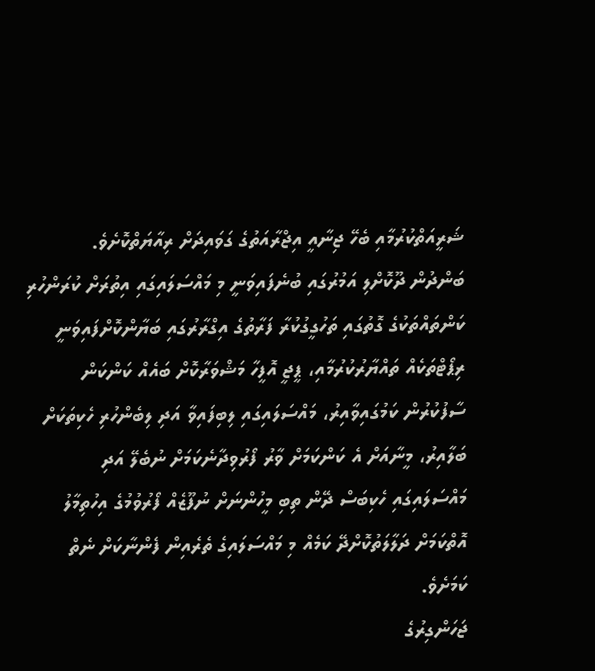ޝަރީއަތްކުރުމާއި ބެހޭ ޖިނާއީ އިޖްރާއަތުގެ ގަވައިދަށް ރިއާޔަތްކޮށެވެ.
ބަންދުން ދޫކޮށްލި އަމުރުގައި ބުނެފައިވަނީ މި މައްސަލައިގައި އިތުރަށް ކުރަންހުރި ކަންތައްތަކުގެ ގޮތުގައި ތަހުގީގުކުރާ ފަރާތުގެ އިގްރާރުގައި ބަޔާންކޮށްފައިވަނީ ރިޕޯޓްތަކެއް ތައްޔާރުކުރުމާއި، ޕީޖީ އޮފީހާ މަޝްވަރާކޮށް ބައެއް ކަންކަން ސާފުކުރުން ކަމުގައިވާއިރު، މައްސަލައިގައި ލިބިފައިވާ އަދި ލިބެންހުރި ހެކިތަކަށް ބަލާއިރު، މީނާއަށް އެ ކަންކަމަށް ވާރު ފޯރުވިދާނެކަމަށް ނުބެލޭ އަދި މައްސަލައިގައި ހެކިބަސް ދޭން ތިބި މީހުންނަށް ނުފޫޒެއް ފޯރުވުމުގެ އިހުތިމާލު އޮތްކަމަށް ދަލާލަތުކޮށްދޭ ކަމެއް މި މައްސަލައިގެ ތެރެއިން ފެންނާކަށް ނެތް ކަމަށެވެ.
ޖަހަންގިރުގެ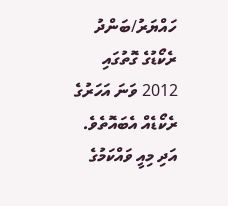ހައްޔަރު/ބަންދު ރެކޯޑުގެ ގޮތުގައި 2012 ވަނަ އަހަރުގެ ރެކޯޑެއް އެބައޮތެވެ. އަދި މިއީ ވައްކަމުގެ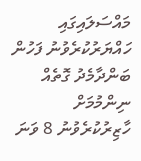މައްސަލައިގައި ހައްޔަރުކުރެވުނު ފަހުން ބަންދާމެދު ގޮތެއް ނިންމުމަށް ހާޒިރުކުރެވުނު 8 ވަނަ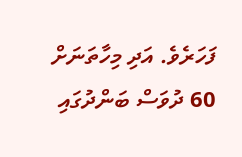ފަހަރެވެ. އަދި މިހާތަނަށް 60 ދުވަސް ބަންދުގައި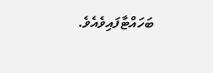ބަހައްޓާފައިވެއެވެ.